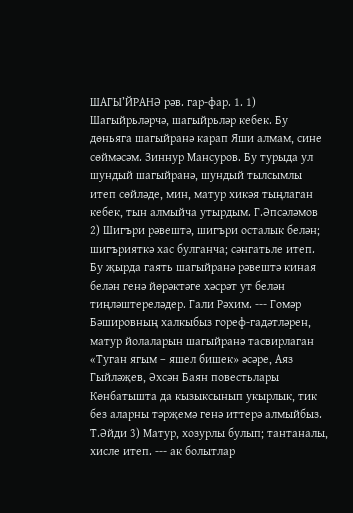ШАГЫ’ЙРАНӘ рәв. гар-фар. 1. 1) Шагыйрьләрчә, шагыйрьләр кебек. Бу дөньяга шагыйранә карап Яши алмам, сине сөймәсәм. Зиннур Мансуров. Бу турыда ул шундый шагыйранә, шундый тылсымлы итеп сөйләде, мин, матур хикәя тыңлаган кебек, тын алмыйча утырдым. Г.Әпсәләмов 2) Шигъри рәвештә, шигъри осталык белән; шигърияткә хас булганча; сәнгатьле итеп. Бу җырда гаять шагыйранә рәвештә киная белән генә йөрәктәге хәсрәт ут белән тиңләштереләдер. Гали Рәхим. --- Гомәр Бәшировның халкыбыз гореф-гадәтләрен, матур йолаларын шагыйранә тасвирлаган «Туган ягым – яшел бишек» әсәре, Аяз Гыйләҗев, Әхсән Баян повестьлары Көнбатышта да кызыксынып укырлык, тик без аларны тәрҗемә генә иттерә алмыйбыз. Т.Әйди 3) Матур, хозурлы булып; тантаналы, хисле итеп. --- ак болытлар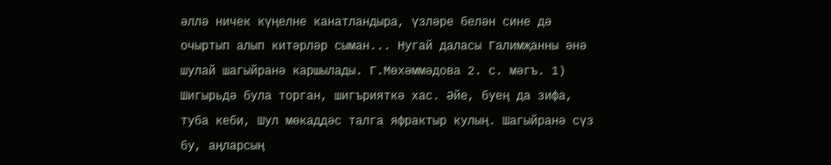әллә ничек күңелне канатландыра, үзләре белән сине дә очыртып алып китәрләр сыман... Нугай даласы Галимҗанны әнә шулай шагыйранә каршылады. Г.Мөхәммәдова 2. с. мәгъ. 1) Шигырьдә була торган, шигърияткә хас. Әйе, буең да зифа, туба кеби, Шул мөкаддәс талга яфрактыр кулың. Шагыйранә сүз бу, аңларсың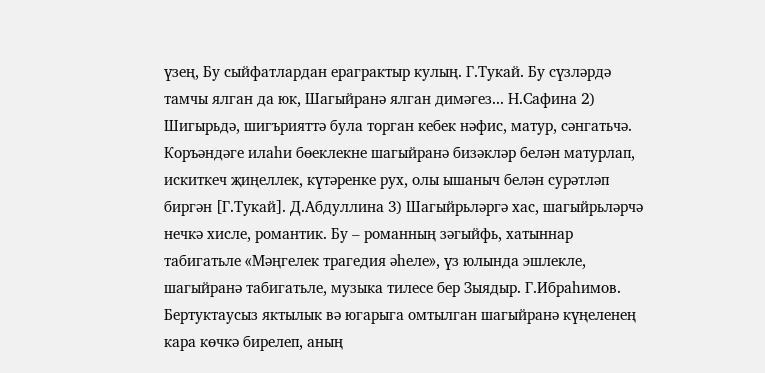үзең, Бу сыйфатлардан ераграктыр кулың. Г.Тукай. Бу сүзләрдә тамчы ялган да юк, Шагыйранә ялган димәгез... Н.Сафина 2) Шигырьдә, шигърияттә була торган кебек нәфис, матур, сәнгатьчә. Коръәндәге илаһи бөеклекне шагыйранә бизәкләр белән матурлап, искиткеч җиңеллек, күтәренке рух, олы ышаныч белән сурәтләп биргән [Г.Тукай]. Д.Абдуллина 3) Шагыйрьләргә хас, шагыйрьләрчә нечкә хисле, романтик. Бу – романның зәгыйфь, хатыннар табигатьле «Мәңгелек трагедия әһеле», үз юлында эшлекле, шагыйранә табигатьле, музыка тилесе бер Зыядыр. Г.Ибраһимов. Бертуктаусыз яктылык вә югарыга омтылган шагыйранә күңеленең кара көчкә бирелеп, аның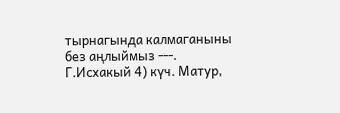тырнагында калмаганыны без аңлыймыз ---. Г.Исхакый 4) күч. Матур,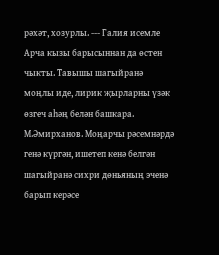рәхәт, хозурлы. --- Галия исемле Арча кызы барысыннан да өстен чыкты. Тавышы шагыйранә моңлы иде, лирик җырларны үзәк өзгеч аһәң белән башкара. М.Әмирханов. Моңарчы рәсемнәрдә генә күргән, ишетеп кенә белгән шагыйранә сихри дөньяның эченә барып керәсе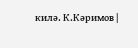килә. К.Кәримов |